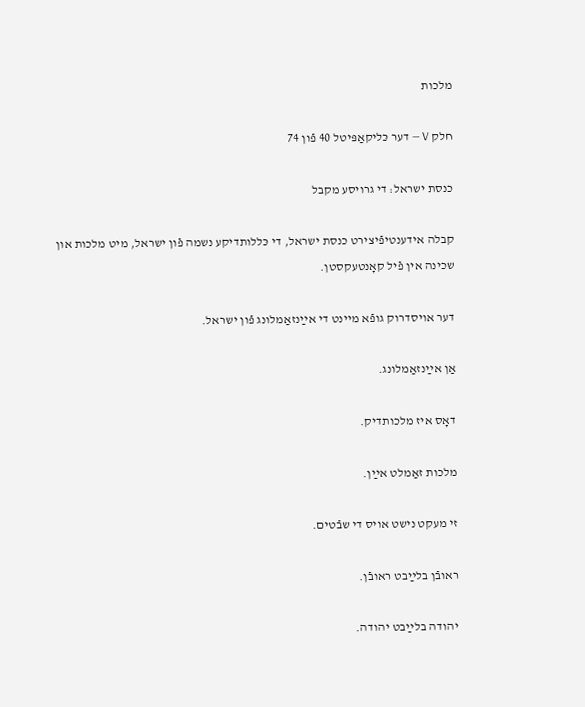מלכות

חלק V — דער כּליקאַפּיטל 40 פֿון 74

כנסת ישראל: די גרויסע מקבל

קבלה אידענטיפֿיצירט כנסת ישראל, די כּללותדיקע נשמה פֿון ישראל, מיט מלכות און שכינה אין פֿיל קאָנטעקסטן.

דער אויסדרוק גופֿא מיינט די אײַנזאַמלונג פֿון ישראל.

אַן אײַנזאַמלונג.

דאָס איז מלכותדיק.

מלכות זאַמלט אײַן.

זי מעקט נישט אויס די שבֿטים.

ראובֿן בלײַבט ראובֿן.

יהודה בלײַבט יהודה.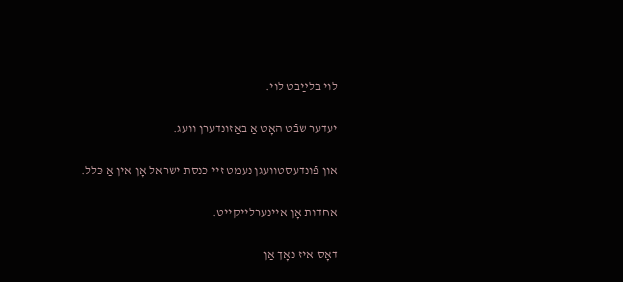לוי בלײַבט לוי.

יעדער שבֿט האָט אַ באַזונדערן וועג.

און פֿונדעסטוועגן נעמט זיי כנסת ישראל אָן אין אַ כּלל.

אחדות אָן איינערלייקייט.

דאָס איז נאָך אַן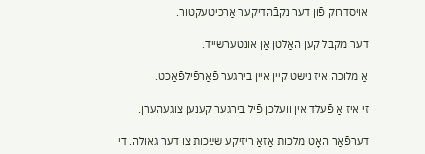אויסדרוק פֿון דער נקבֿהדיקער אַרכיטעקטור.

דער מקבל קען האַלטן אַן אונטערשייד.

אַ מלוכה איז נישט קיין איין בירגער פֿאַרפֿילפֿאַכט.

זי איז אַ פֿעלד אין וועלכן פֿיל בירגער קענען צוגעהערן.

דערפֿאַר האָט מלכות אַזאַ ריזיקע שײַכות צו דער גאולה. די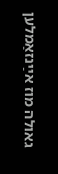גאולה מוז אײַנזאַמלען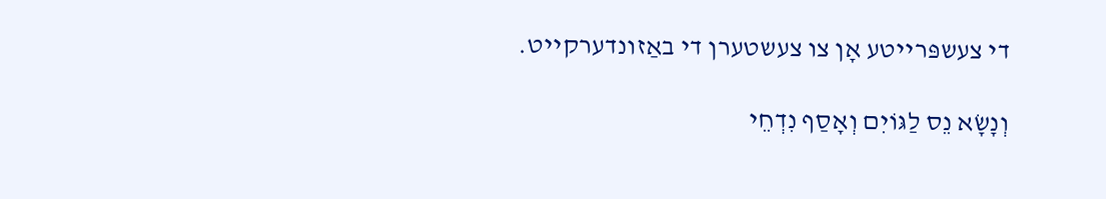די צעשפּרייטע אָן צו צעשטערן די באַזונדערקייט.

וְנָשָׂא נֵס לַגּוֹיִם וְאָסַף נִדְחֵי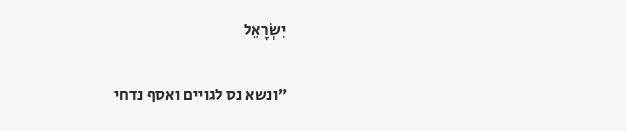יִשְׂרָאֵל

״ונשא נס לגויים ואסף נדחי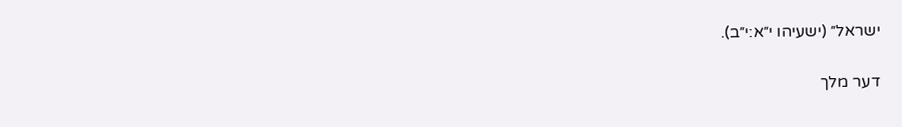ישראל״ (ישעיהו י״א:י״ב).

דער מלך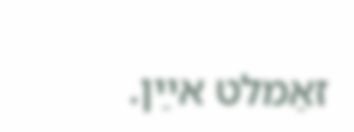זאַמלט אײַן.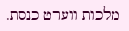מלכות ווערט כנסת.